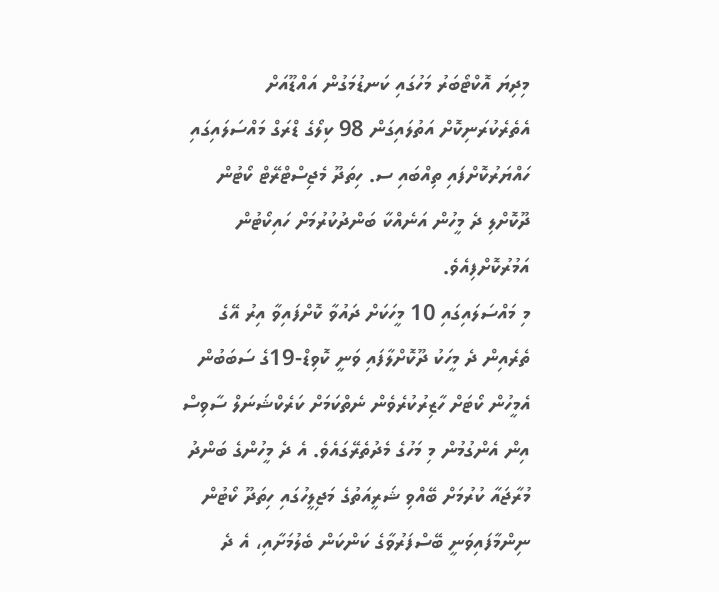މިދިޔަ އޮކްޓޯބަރު މަހުގައި ކަނޑުމަގުން އައްޑޫއަށް އެތެރެކުރަނިކޮށް އަތުލައިގަން 98 ކިލޯގެ ޑްރަގް މައްސަލައިގައި ހައްޔަރުކޮށްފައި ތިއްބައި ސ. ހިތަދޫ މެޖިސްޓްރޭޓް ކޯޓުން ދޫކޮށްލި ދެ މީހުން އަނެއްކާ ބަންދުކުރުމަށް ހައިކޯޓުން އަމުރުކޮށްފިއެވެ.
މި މައްސަލައިގައި 10 މީހަކަށް ދައުވާ ކޮށްފައިވާ އިރު އޭގެ ތެރެއިން ދެ މީހަކު ދޫކޮށްލާފައި ވަނީ ކޮވިޑް-19ގެ ސަބަބުން އެމީހުން ކޯޓަށް ހާޒިރުކުރެވެން ނެތްކަމަށް ކަރެކްޝަނަލް ސާވިސް އިން އެންގުމުން މި މަހުގެ މެދުތެރޭގައެވެ. އެ ދެ މީހުންގެ ބަންދު މުރާޖައާ ކުރުމަށް ބޭއްވި ޝަރީއަތުގެ މަޖިލީހުގައި ހިތަދޫ ކޯޓުން ނިންމާފައިވަނީ ބޭސްފަރުވާގެ ކަންކަން ބެލުމަށާއި، އެ ދެ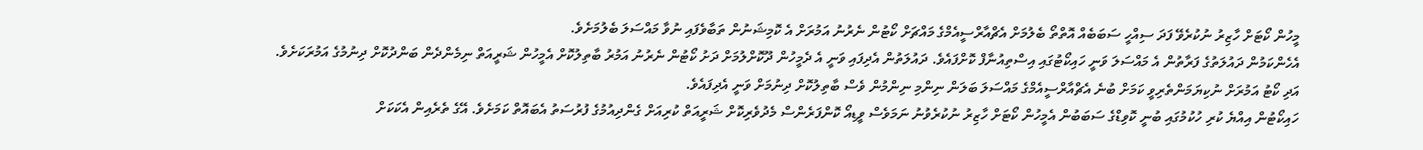މީހުން ކޯޓަށް ހާޒިރު ނުކުރެވޭ ފަދަ ސިއްހީ ސަބަބެއް އޮތްތޯ ބެލުމަށް އެޗްއާރްސީއެމްގެ މައްޗަށް ކޯޓުން ނެރުނު އަމުރަށް އެ ކޮމިޝަނުން ތަބާވެފައި ނުވާ މައްސަލަ ބެލުމަށެވެ.
އެހެންކަމުން ދައުލަތުގެ ފަރާތުން އެ މައްސަލަ ވަނީ ހައިކޯޓުގައި އިސްތިއުނާފް ކޮށްފައެވެ. ދައުލަތުން އެދިފައި ވަނީ އެ ދެމީހުން ދޫކޮށްލުމަށް ދަށު ކޯޓުން ނެރުނު އަމުރު ބާތިލުކޮށް އެމީހުން ޝަރީއަތް ނިމެންދެން ބަންދުކޮށް ދިނުމުގެ އަމުރަކަށެވެ. އަދި ކޯޓު އަމުރަށް ނުކިޔަމަންތެރިވީ ކަމަށް ބުނެ އެޗްއާރްސީއެމްގެ މައްސަލަ ބަލަން ނިންމި ނިންމުން ވެސް ބާތިލުކޮށް ދިނުމަށް ވަނީ އެދިފައެވެ.
ހައިކޯޓުން އިއްޔެ ކުރި ހުކުމުގައި ބުނީ ކޮވިޑްގެ ސަބަބުން އެމީހުން ކޯޓަށް ހާޒިރު ނުކުރެވުނު ނަމަވެސް ވީޑިއޯ ކޮންފަރެންސް މެދުވެރިކޮށް ޝަރީއަތް ކުރިއަށް ގެންދިއުމުގެ ފުރުސަތު އެބައޮތް ކަމަށެވެ. އޭގެ ތެރެއިން އެކަކަށް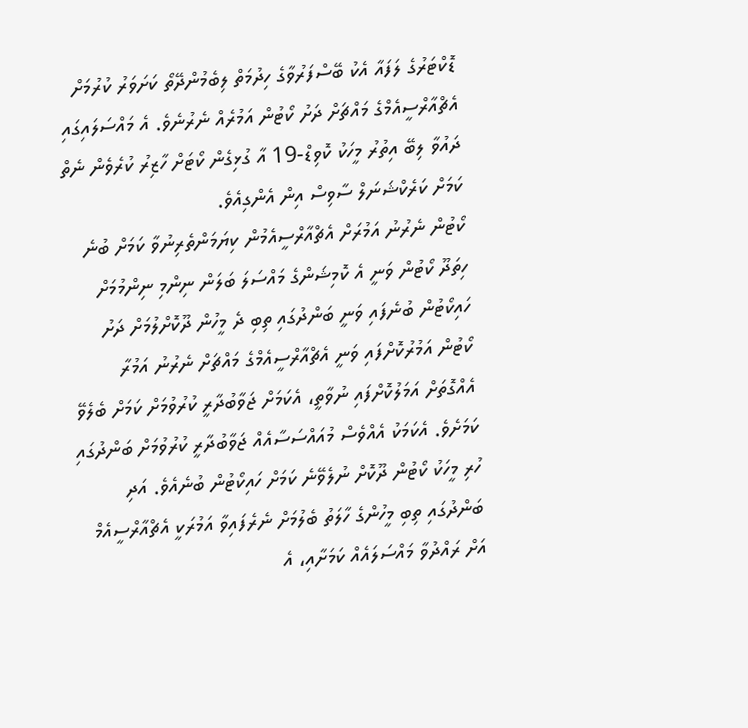ޑޮކްޓަރުގެ ލަފައާ އެކު ބޭސްފަރުވާގެ ހިދުމަތް ލިބެމުންދޭތޯ ކަށަވަރު ކުރުމަށް އެޗްއާރްސީއެމްގެ މައްޗަށް ދަށު ކޯޓުން އަމުރެއް ނެރުނެވެ. އެ މައްސަލައިގައި ދައުވާ ލިބޭ އިތުރު މީހަކު ކޮވިޑް-19 އާ ގުޅިގެން ކޯޓަށް ހާޒިރު ކުރެވެން ނެތް ކަމަށް ކަރެކްޝަނަލް ސާވިސް އިން އެންގިއެވެ.
ކޯޓުން ނެރުނު އަމުރަށް އެޗްއާރްސީއެމުން ކިޔަމަންތެރިނުވާ ކަމަށް ބުނެ ހިތަދޫ ކޯޓުން ވަނީ އެ ކޮމިޝަންގެ މައްސަލަ ބަލަން ނިންމި ނިންމުމަށް ހައިކޯޓުން ބުނެފައި ވަނީ ބަންދުގައި ތިބި ދެ މީހުން ދޫކޮށްލުމަށް ދަށު ކޯޓުން އަމުރުކޮށްފައި ވަނީ އެޗްއާރްސީއެމްގެ މައްޗަށް ނެރުނު އަމުރާ އެއްގޮތަށް އަމަލުކޮށްފައި ނުވާތީ، އެކަމަށް ޖަވާބުދާރީ ކުރުވުމަށް ކަމަށް ބެލެވޭ ކަމަށެވެ. އެކަމަކު އެއްވެސް މުއައްސަސާއެއް ޖަވާބުދާރީ ކުރުވުމަށް ބަންދުގައި ހުރި މީހަކު ކޯޓުން ދޫކޮށް ނުލެވޭނެ ކަމަށް ހައިކޯޓުން ބުނެއެވެ. އަދި ބަންދުގައި ތިބި މީހުންގެ ހާލަތު ބެލުމަށް ނެރެފައިވާ އަމުރަކީ އެޗްއާރްސީއެމް އަށް ރައްދުވާ މައްސަލައެއް ކަމަށާއި، އެ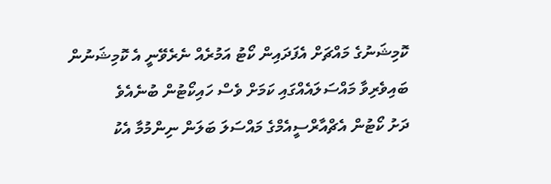ކޮމިޝަނުގެ މައްޗަށް އެފަދައިން ކޯޓު އަމުރެއް ނެރެވޭނީ އެ ކޮމިޝަނުން ބައިވެރިވާ މައްސަލައެއްގައި ކަމަށް ވެސް ހައިކޯޓުން ބުނެއެވެ
ދަށު ކޯޓުން އެޗްއާރްސީއެމްގެ މައްސަލަ ބަލަން ނިންމުމާ އެކު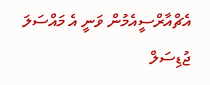އެޗްއާރްސީއެމުން ވަނީ އެ މައްސަލަ ޖުޑިސަލް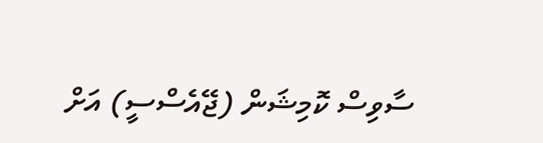ސާވިސް ކޮމިޝަން (ޖޭއެސްސީ) އަށް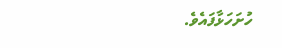ހުށަހަޅާފައެވެ.